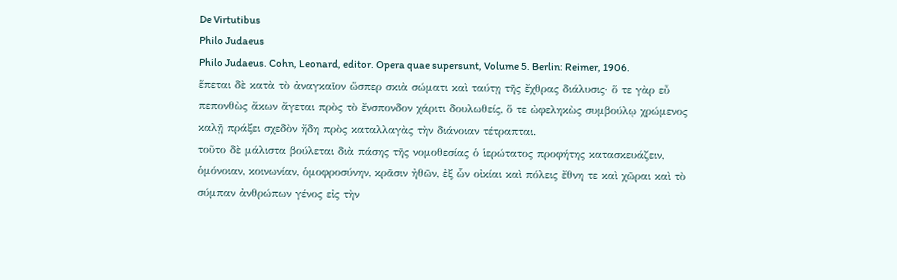De Virtutibus
Philo Judaeus
Philo Judaeus. Cohn, Leonard, editor. Opera quae supersunt, Volume 5. Berlin: Reimer, 1906.
ἕπεται δὲ κατὰ τὸ ἀναγκαῖον ὥσπερ σκιὰ σώματι καὶ ταύτῃ τῆς ἔχθρας διάλυσις· ὅ τε γὰρ εὖ πεπονθὼς ἄκων ἄγεται πρὸς τὸ ἔνσπονδον χάριτι δουλωθείς, ὅ τε ὠφεληκὼς συμβούλῳ χρώμενος καλῇ πράξει σχεδὸν ἤδη πρὸς καταλλαγὰς τὴν διάνοιαν τέτραπται.
τοῦτο δὲ μάλιστα βούλεται διὰ πάσης τῆς νομοθεσίας ὁ ἱερώτατος προφήτης κατασκευάζειν, ὁμόνοιαν, κοινωνίαν, ὁμοφροσύνην, κρᾶσιν ἠθῶν, ἐξ ὧν οἰκίαι καὶ πόλεις ἔθνη τε καὶ χῶραι καὶ τὸ σύμπαν ἀνθρώπων γένος εἰς τὴν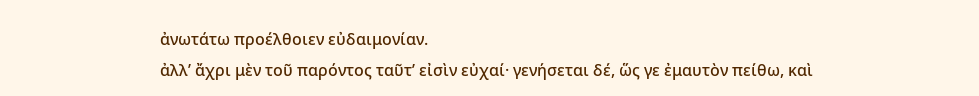ἀνωτάτω προέλθοιεν εὐδαιμονίαν.
ἀλλ’ ἄχρι μὲν τοῦ παρόντος ταῦτ’ εἰσὶν εὐχαί· γενήσεται δέ, ὥς γε ἐμαυτὸν πείθω, καὶ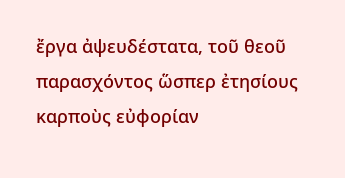ἔργα ἀψευδέστατα, τοῦ θεοῦ παρασχόντος ὥσπερ ἐτησίους καρποὺς εὐφορίαν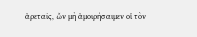ἀρεταῖς, ὧν μὴ ἀμοιρήσαιμεν οἱ τὸν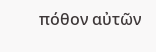πόθον αὐτῶν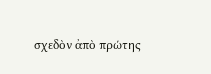σχεδὸν ἀπὸ πρώτης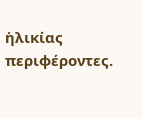ἡλικίας περιφέροντες.